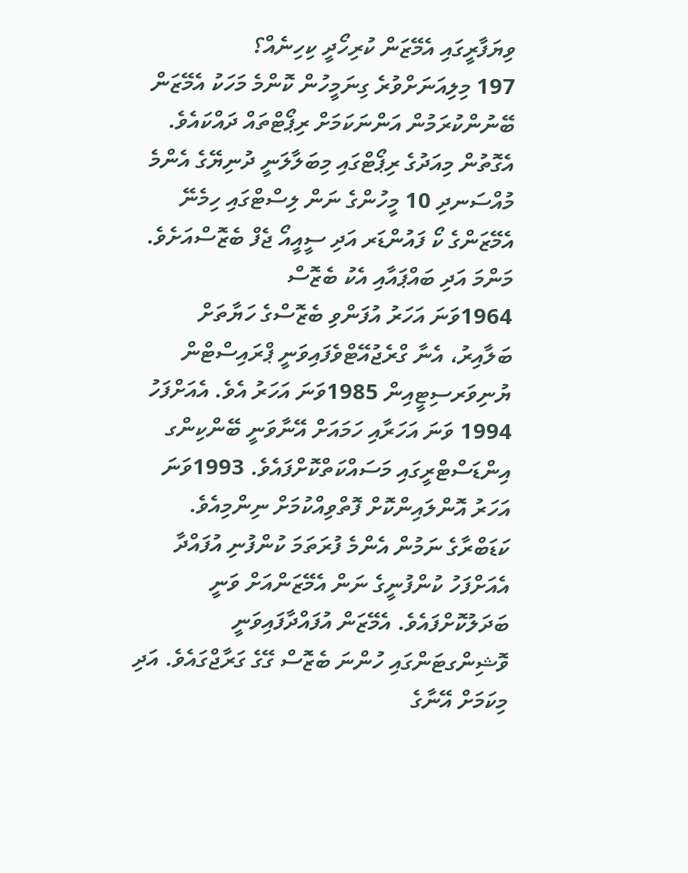ވިޔަފާރީގައި އެމޭޒަން ކުރިހޯދީ ކިހިނެއް؟
197 މިލިއަނަށްވުރެ ގިނަމީހުން ކޮންމެ މަހަކު އެމޭޒަން ބޭނުންކުރަމުން އަންނަކަމަށް ރިޕޯޓްތައް ދައްކައެވެ. އެގޮތުން މިއަދުގެ ރިޕޯޓްގައި މިބަލާލަނީ ދުނިޔޭގެ އެންމެ މުއްސަނދި 10 މީހުންގެ ނަން ލިސްޓްގައި ހިމެނޭ އެމޭޒަންގެ ކޯ ފައުންޑަރ އަދި ސީއީއޯ ޖެފް ބެޒޮސްއަށެވެ.
މަންމަ އަދި ބައްޕައާއި އެކު ބެޒޮސް
1964ވަނަ އަހަރު އުފަންވި ބެޒޮސްގެ ހަޔާތަށް ބަލާއިރު، އެނާ ގްރެޖުއޭޓްވެފައިވަނީ ޕްރައިސްޓްން ޔުނިވަރސިޓީއިން 1985ވަނަ އަހަރު އެވެ. އެއަށްފަހު 1994 ވަނަ އަހަރާއި ހަމައަށް އޭނާވަނީ ބޭންކިންގ އިންޑަސްޓްރީގައި މަސައްކަތްކޮށްފައެވެ. 1993ވަނަ އަހަރު އޮންލައިންކޮށް ފޮތްވިއްކުމަށް ނިންމިއެވެ. ކަޑަބްރާގެ ނަމުން އެންމެ ފުރަތަމަ ކުންފުނި އުފައްދާ އެއަށްފަހު ކުންފުނީގެ ނަން އެމޭޒަންއަށް ވަނީ ބަދަލުކޮށްފައެވެ. އެމޭޒަން އުފައްދާފައިވަނީ ވޮޝިންގޓަންގައި ހުންނަ ބެޒޮސް ގޭގެ ގަރާޖްގައެވެ. އަދި މިކަމަށް އޭނާގެ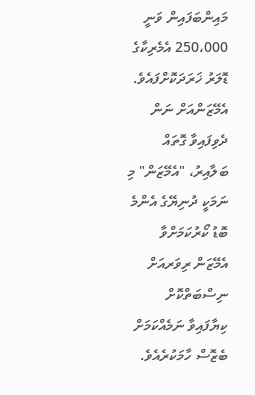މައިންބަފައިން ވަނީ 250،000 އެމެރިކާގެ ޑޮލަރު ޚަރަދަކޮށްފައެވެ.
އެމޭޒަންއަށް ނަން ދެވިފައިވާ ގޮތައް ބަލާއިރު، "އެމޭޒަން" މި ނަމަކީ ދުނިޔޭގެ އެންމެ ބޮޑު ކޯރުކަމަށްވާ އެމޭޒަން ރިވަރއަށް ނިސްބަތްކޮށް ކިޔާފައިވާ ނަމެއްކަމަށް ބެޒޮސް ހާމަކުރެއެވެ.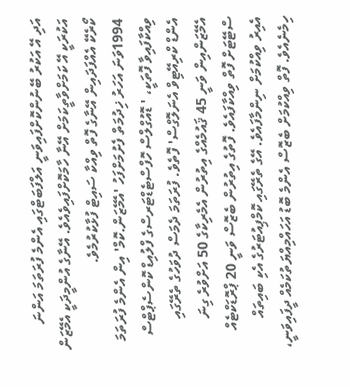އަދި އޭ އަކުރު ބޭނުންކޮށްފައިވަނީ އަލްފަބަޓްގައި އެންމެ ފުރަތަމަ އަންނަ އަކުރަކީ އޭ ކަމަށްވާތީކަމަށް އޭނާ ހާމަކޮށްފައިވެއެވެ. އޭނާގެ އުންމީދަކީ އެމޭޒަން ކޯރެކޭ އެއްފަދައިން އޭނާގެ ފޮތް ވިއްކާ ސައިޓް ފުޅާކުރުމެވެ.
1994ވަނަ އަހަރު ޚިދުމަތް ފެށުމަށްފަހު 'އެމޭޒަން.ކޮމް' އިން އެންމެ ފުރަތަމަ ވިއްކާފައިވާ ފޮތަކީ، ' ޑޮއުގްލްސް ހޮފްސްޓެޑްޓަރސްގެ ފްލުއިޑް ކޮންސެޕްޓްސް އެންޑް ކްރިއޭޓިވް އެނަލޮގްސް' ފޮތެވެ. ފުރަތަމަ ދެމަސް ދުވަހުގެ ތެރޭގައި އެމޭޒަންއިން ވަނީ 45 ޤައުމެއްގެ އިތުރުން އެމެރިކާގެ 50 އަށްވުރެ ގިނަ ސްޓޭޓަށް ފޮތް ވިއްކާފައެވެ. ފޮތުގެ އިތުރުން ބެޒޮސް ވަނީ 20 ޕްރޮޑަކްޓެއް އެއިރު ވިއްކުމަށް ނިންމާފައެވެ. އޭގެ ތެރޭގައި ކޮމްޕިއުޓަރުގެ އެކި ބައިތައް ހިމެނެއެވެ. ފޮތް ވިއްކުމަށް ބެޒޮސް އެންމެ ބޮޑު އަހައްމިއްޔަތުކަމެއް ދީފައިވަނީ،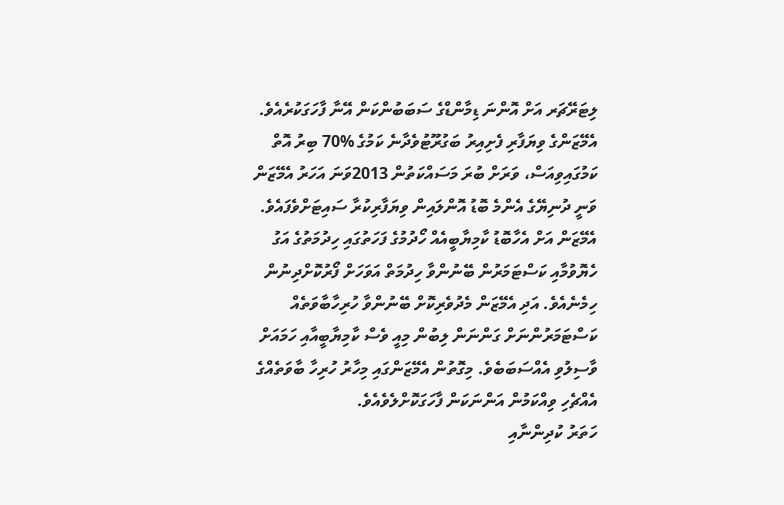ލިޓަރޭޗަރ އަށް އޮންނަ ޑިމާންޑްގެ ސަބަބުންކަން އޭނާ ފާހަގަކުރެއެވެ.
އެމޭޒަންގެ ވިޔަފާރި ފެށިއިރު ބަގުރޫޓުވެދާނެ ކަމުގެ %70 ބިރު އޮތް ކަމުގައިވިއަސް، ވަރަށް ބުރަ މަސައްކަތުން 2013ވަނަ އަހަރު އެމޭޒަން ވަނީ ދުނިޔޭގެ އެންމެ ބޮޑު އޮންލައިން ވިޔަފާރިކުރާ ސައިޓަށްވެފައެވެ. އެމޭޒަން އަށް އެހާބޮޑު ކާމިޔާބީއެއް ހޯދުމުގެ ފަހަތުގައި ހިދުމަތުގެ އަގު ހެޔޮވުމާއި ކަސްޓަމަރުން ބޭނުންވާ ހިދުމަތް އަވަހަށް ފޯރުކޮށްދިނުން ހިމެނެއެވެ. އަދި އެމޭޒަން މެދުވެރިކޮށް ބޭނުންވާ ހުރިހާބާވަތެއް ކަސްޓަމަރުންނަށް ގަންނަން ލިބުން މިއީ ވެސް ކާމިޔާބީއާއި ހަމައަށް ވާސިލުވި އެއްސަބަބެވެ. މިގޮތުން އެމޭޒަންގައި މިހާރު ހުރިހާ ބާވަތެއްގެ އެއްޗެހި ވިއްކަމުން އަންނަކަން ފާހަގަކޮށްލެވެއެވެ.
ހަތަރު ކުދިންނާއި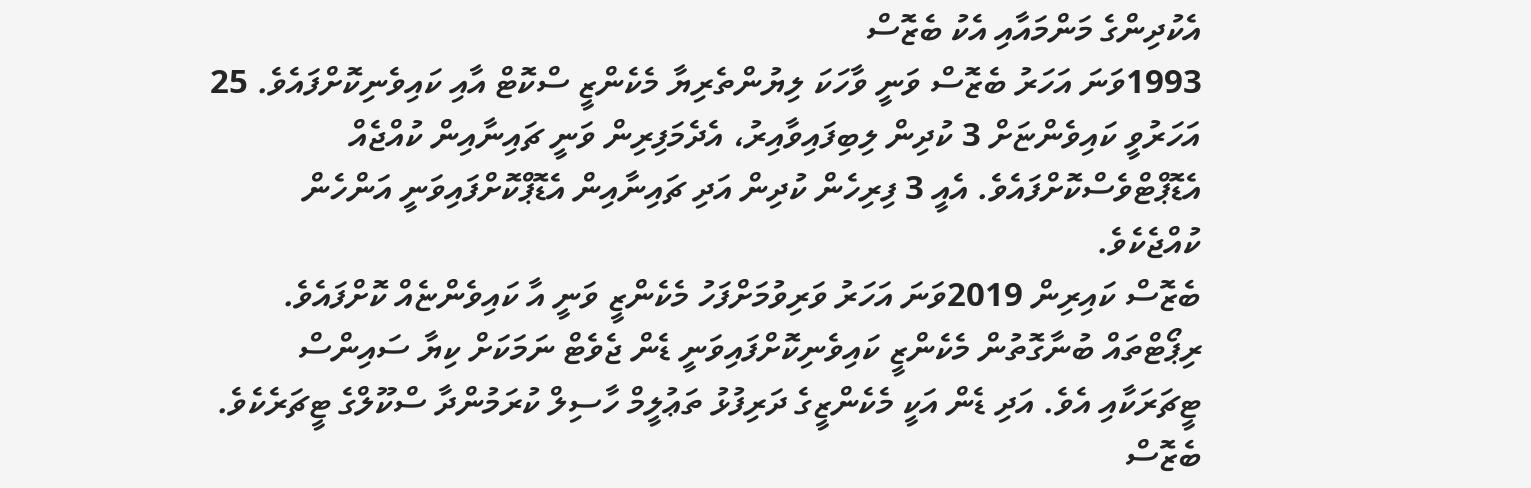އެކުދިންގެ މަންމައާއި އެކު ބެޒޮސް
1993ވަނަ އަހަރު ބެޒޮސް ވަނީ ވާހަކަ ލިޔުންތެރިޔާ މެކެންޒީ ސްކޮޓް އާއި ކައިވެނިކޮށްފައެވެ. 25 އަހަރުވީ ކައިވެންޏަށް 3 ކުދިން ލިބިފައިވާއިރު، އެދެމަފިރިން ވަނީ ޗައިނާއިން ކުއްޖެއް އެޑޮޕްޓްވެސްކޮށްފައެވެ. އެއީ 3 ފިރިހެން ކުދިން އަދި ޗައިނާއިން އެޑޮޕްކޮށްފައިވަނީ އަންހެން ކުއްޖެކެވެ.
ބެޒޮސް ކައިރިން 2019ވަނަ އަހަރު ވަރިވުމަށްފަހު މެކެންޒީ ވަނީ އާ ކައިވެންޏެއް ކޮށްފައެވެ. ރިޕޯޓްތައް ބުނާގޮތުން މެކެންޒީ ކައިވެނިކޮށްފައިވަނީ ޑެން ޖެވެޓް ނަމަކަށް ކިޔާ ސައިންސް ޓީޗަރަކާއި އެވެ. އަދި ޑެން އަކީ މެކެންޒީގެ ދަރިފުޅު ތަޢުލީމް ހާސިލް ކުރަމުންދާ ސްކޫލްގެ ޓީޗަރެކެވެ. ބެޒޮސް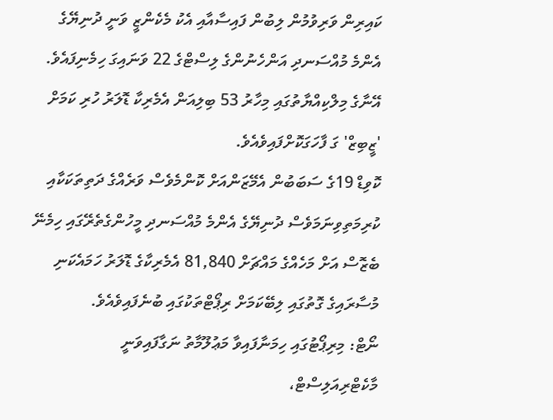ކައިރިން ވަރިވުމުން ލިބުން ފައިސާއާއި އެކު މެކެންޒީ ވަނީ ދުނިޔޭގެ އެންމެ މުއްސަނދި އަންހެނުންގެ ލިސްޓްގެ 22 ވަނައިގަ ހިމެނިފައެވެ. އޭނާގެ މިލްކިއްޔާތުގައި މިހާރު 53 ބިލިއަން އެމެރިކާ ޑޮލަރު ހުރި ކަމަށް 'ޒީބިޒް' ގަ ފާހަގަކޮށްފައިވެއެވެ.
ކޮވިޑް 19ގެ ސަބަބުން އެމޭޒަންއަށް ކޮންމެވެސް ވަރެއްގެ ދަތިތަކަކާއި ކުރިމަތިވިނަމަވެސް ދުނިޔޭގެ އެންމެ މުއްސަނދި މީހުންގެތެރޭގައި ހިމެނޭ ބެޒޮސް އަށް މަހެއްގެ މައްޗަށް 81,840 އެމެރިކާގެ ޑޮލަރު ހަމައެކަނި މުސާރައިގެ ގޮތުގައި ލިބޭކަމަށް ރިޕޯޓްތަކުގައި ބުނެފައިވެއެވެ.
ނޯޓް: މިރިޕޯޓުގައި ހިމަނާފައިވާ މަޢުލޫމާތު ނަގާފައިވަނީ މާކެޓްރިއަލިސްޓް،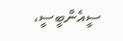ސީއެންބީސީ،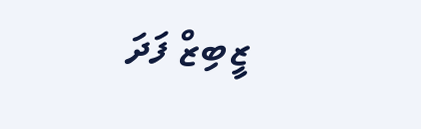ޒީބިޒް ފަދަ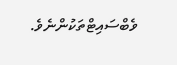ވެބްސައިޓްތަކުންނެވެ.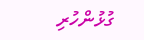ގުޅުންހުރި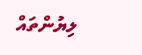ލިޔުންތައް